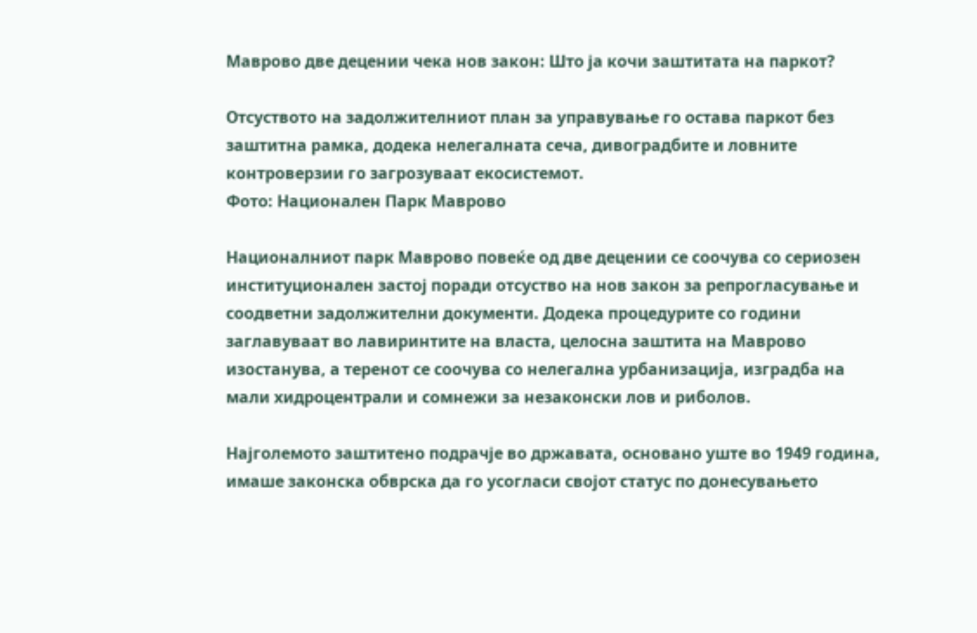Маврово две децении чека нов закон: Што ја кочи заштитата на паркот?

Отсуството на задолжителниот план за управување го остава паркот без заштитна рамка, додека нелегалната сеча, дивоградбите и ловните контроверзии го загрозуваат екосистемот.
Фото: Национален Парк Маврово

Националниот парк Маврово повеќе од две децении се соочува со сериозен институционален застој поради отсуство на нов закон за репрогласување и соодветни задолжителни документи. Додека процедурите со години заглавуваат во лавиринтите на власта, целосна заштита на Маврово изостанува, а теренот се соочува со нелегална урбанизација, изградба на мали хидроцентрали и сомнежи за незаконски лов и риболов.

Најголемото заштитено подрачје во државата, основано уште во 1949 година, имаше законска обврска да го усогласи својот статус по донесувањето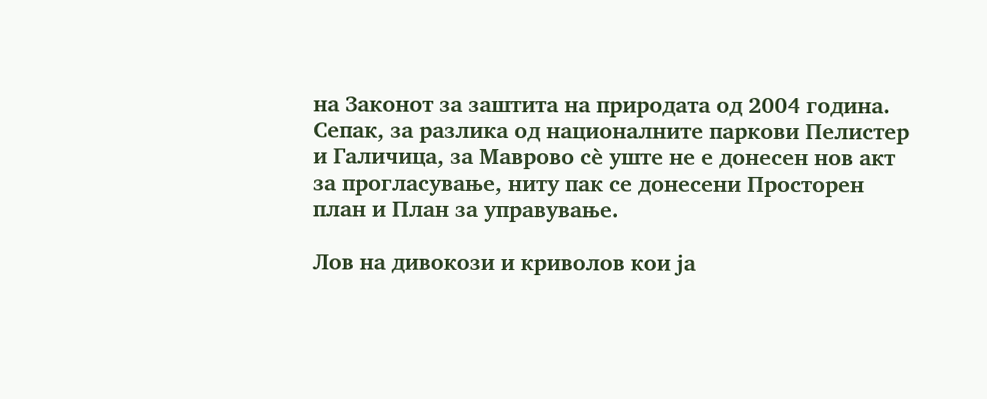на Законот за заштита на природата од 2004 година. Сепак, за разлика од националните паркови Пелистер и Галичица, за Маврово сè уште не е донесен нов акт за прогласување, ниту пак се донесени Просторен план и План за управување.

Лов на дивокози и криволов кои ја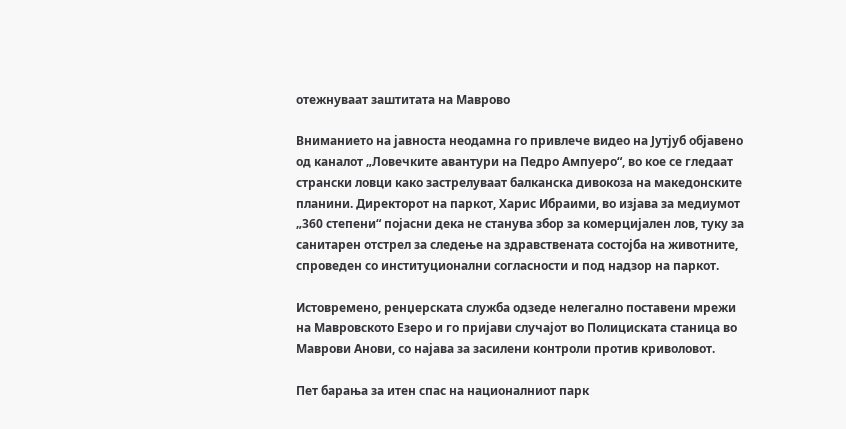отежнуваат заштитата на Маврово

Вниманието на јавноста неодамна го привлече видео на Јутјуб објавено од каналот „Ловечките авантури на Педро Ампуеро“, во кое се гледаат странски ловци како застрелуваат балканска дивокоза на македонските планини. Директорот на паркот, Харис Ибраими, во изјава за медиумот „360 степени“ појасни дека не станува збор за комерцијален лов, туку за санитарен отстрел за следење на здравствената состојба на животните, спроведен со институционални согласности и под надзор на паркот.

Истовремено, ренџерската служба одзеде нелегално поставени мрежи на Мавровското Езеро и го пријави случајот во Полициската станица во Маврови Анови, со најава за засилени контроли против криволовот.

Пет барања за итен спас на националниот парк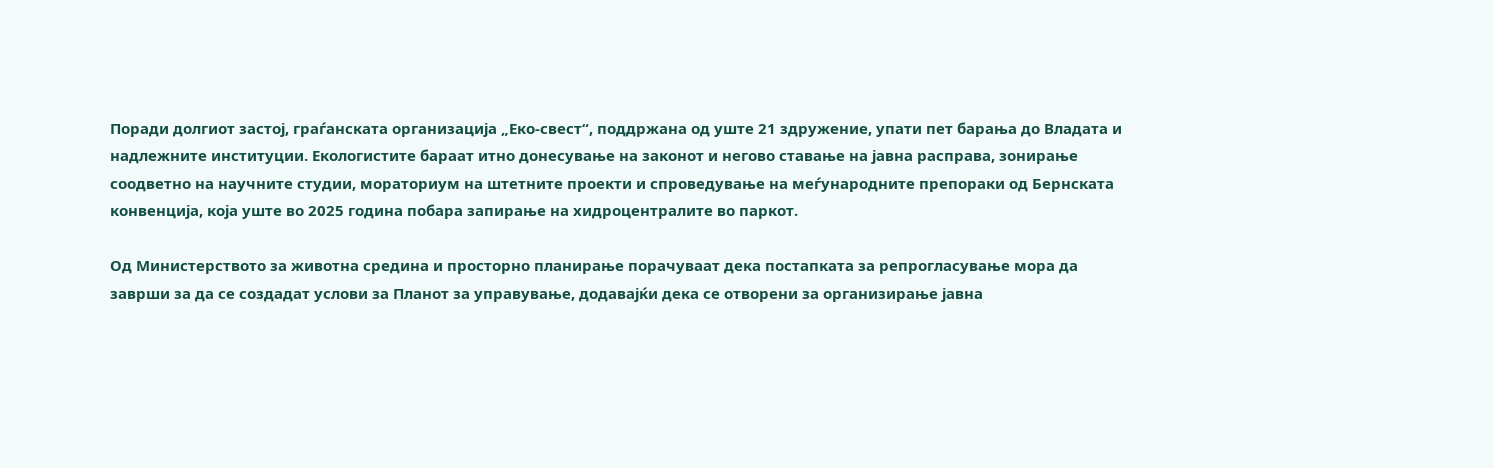Поради долгиот застој, граѓанската организација „Еко-свест“, поддржана од уште 21 здружение, упати пет барања до Владата и надлежните институции. Екологистите бараат итно донесување на законот и негово ставање на јавна расправа, зонирање соодветно на научните студии, мораториум на штетните проекти и спроведување на меѓународните препораки од Бернската конвенција, која уште во 2025 година побара запирање на хидроцентралите во паркот.

Од Министерството за животна средина и просторно планирање порачуваат дека постапката за репрогласување мора да заврши за да се создадат услови за Планот за управување, додавајќи дека се отворени за организирање јавна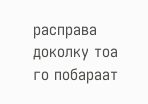расправа доколку тоа го побараат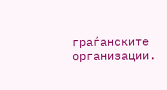граѓанските организации.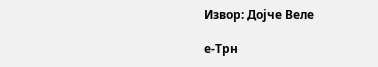Извор: Дојче Веле

е-Трн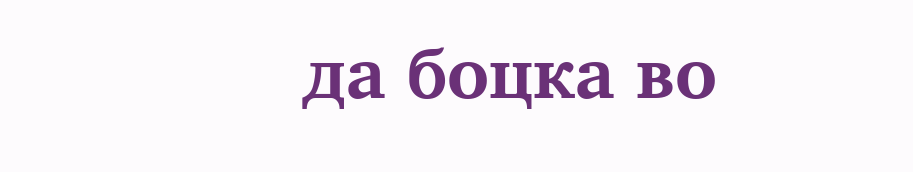да боцка во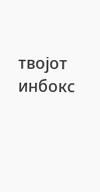твојот инбокс